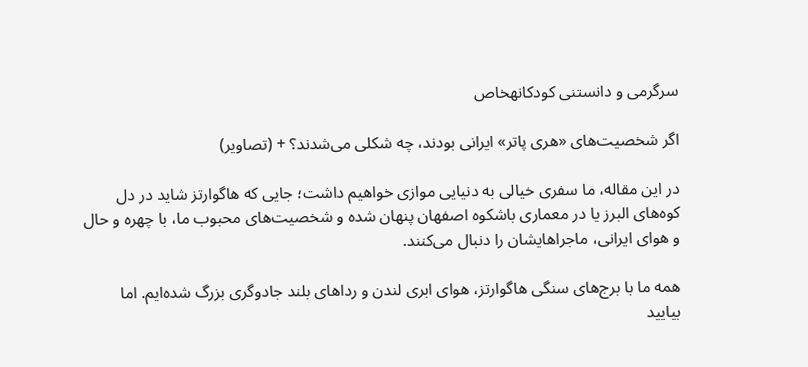سرگرمی و دانستنی کودکانهخاص

اگر شخصیت‌های «هری پاتر» ایرانی بودند، چه شکلی می‌شدند؟ + (تصاویر)

در این مقاله، ما سفری خیالی به دنیایی موازی خواهیم داشت؛ جایی که هاگوارتز شاید در دل کوه‌های البرز یا در معماری باشکوه اصفهان پنهان شده و شخصیت‌های محبوب ما، با چهره و حال و هوای ایرانی، ماجراهایشان را دنبال می‌کنند.

همه ما با برج‌های سنگی هاگوارتز، هوای ابری لندن و رداهای بلند جادوگری بزرگ شده‌ایم. اما بیایید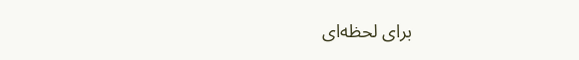برای لحظه‌ای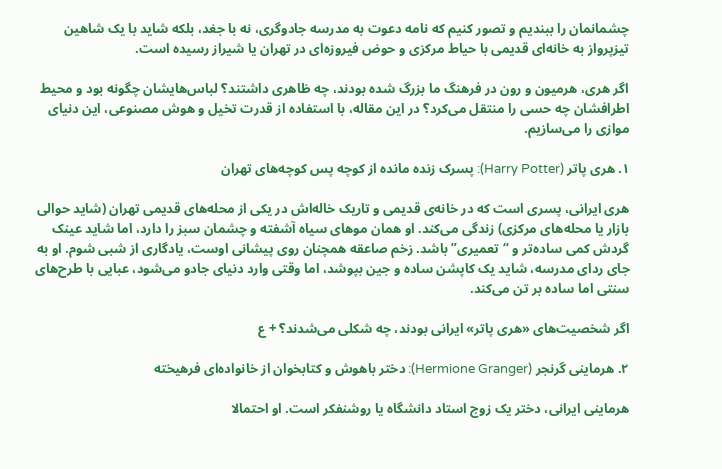چشمانمان را ببندیم و تصور کنیم که نامه دعوت به مدرسه جادوگری، نه با جغد، بلکه شاید با یک شاهین تیزپرواز به خانه‌ای قدیمی با حیاط مرکزی و حوض فیروزه‌ای در تهران یا شیراز رسیده است.

اگر هری، هرمیون و رون در فرهنگ ما بزرگ شده بودند، چه ظاهری داشتند؟ لباس‌هایشان چگونه بود و محیط اطرافشان چه حسی را منتقل می‌کرد؟ در این مقاله، با استفاده از قدرت تخیل و هوش مصنوعی، این دنیای موازی را می‌سازیم.

۱. هری پاتر (Harry Potter): پسرک زنده مانده از کوچه پس کوچه‌های تهران

هری ایرانی، پسری است که در خانه‌ی قدیمی و تاریک خاله‌اش در یکی از محله‌های قدیمی تهران (شاید حوالی بازار یا محله‌های مرکزی) زندگی می‌کند. او همان موهای سیاه آشفته و چشمان سبز را دارد، اما شاید عینک گردش کمی ساده‌تر و “تعمیری” باشد. زخم صاعقه همچنان روی پیشانی اوست، یادگاری از شبی شوم. او به جای ردای مدرسه، شاید یک کاپشن ساده و جین بپوشد، اما وقتی وارد دنیای جادو می‌شود، عبایی با طرح‌های سنتی اما ساده بر تن می‌کند.

اگر شخصیت‌های «هری پاتر» ایرانی بودند، چه شکلی می‌شدند؟ + ع

۲. هرماینی گرنجر (Hermione Granger): دختر باهوش و کتابخوان از خانواده‌ای فرهیخته

هرماینی ایرانی، دختر یک زوج استاد دانشگاه یا روشنفکر است. او احتمالا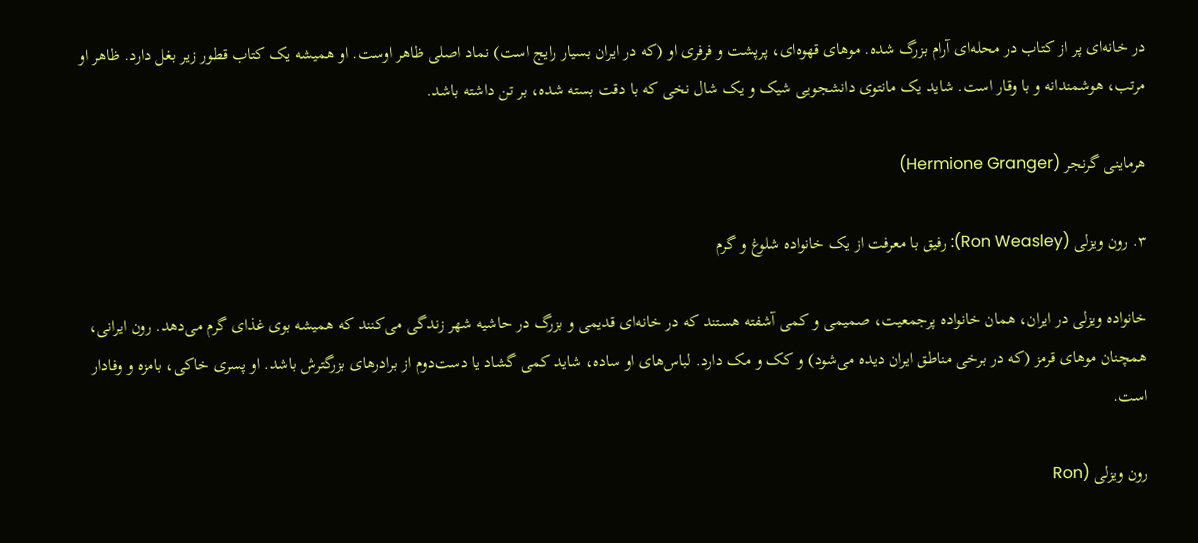در خانه‌ای پر از کتاب در محله‌ای آرام بزرگ شده. موهای قهوه‌ای، پرپشت و فرفری او (که در ایران بسیار رایج است) نماد اصلی ظاهر اوست. او همیشه یک کتاب قطور زیر بغل دارد. ظاهر او مرتب، هوشمندانه و با وقار است. شاید یک مانتوی دانشجویی شیک و یک شال نخی که با دقت بسته شده، بر تن داشته باشد.

هرماینی گرنجر (Hermione Granger)

۳. رون ویزلی (Ron Weasley): رفیق با معرفت از یک خانواده شلوغ و گرم

خانواده ویزلی در ایران، همان خانواده پرجمعیت، صمیمی و کمی آشفته هستند که در خانه‌ای قدیمی و بزرگ در حاشیه شهر زندگی می‌کنند که همیشه بوی غذای گرم می‌دهد. رون ایرانی، همچنان موهای قرمز (که در برخی مناطق ایران دیده می‌شود) و کک و مک دارد. لباس‌های او ساده، شاید کمی گشاد یا دست‌دوم از برادرهای بزرگترش باشد. او پسری خاکی، بامزه و وفادار است.

رون ویزلی (Ron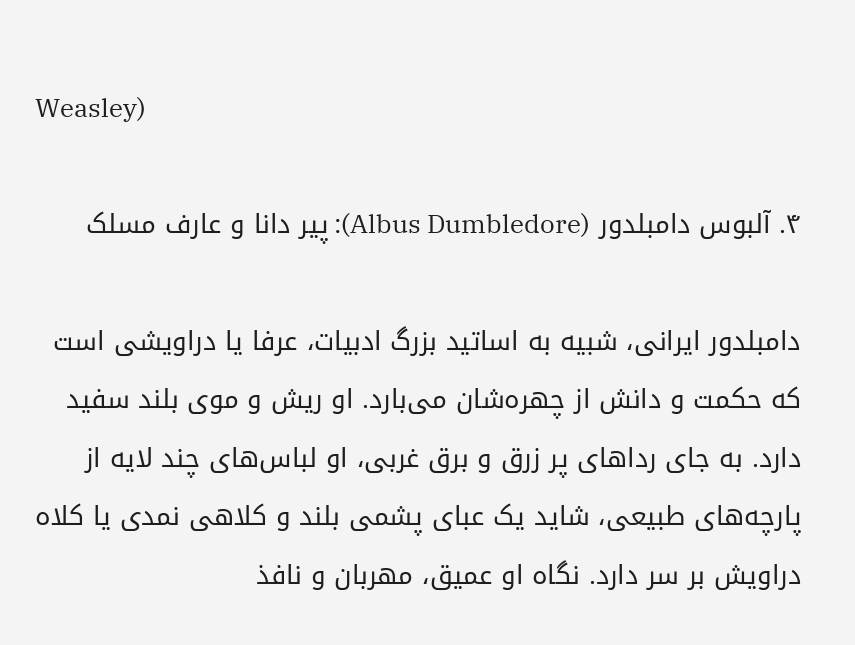Weasley)

۴. آلبوس دامبلدور (Albus Dumbledore): پیر دانا و عارف مسلک

دامبلدور ایرانی، شبیه به اساتید بزرگ ادبیات، عرفا یا دراویشی است که حکمت و دانش از چهره‌شان می‌بارد. او ریش و موی بلند سفید دارد. به جای رداهای پر زرق و برق غربی، او لباس‌های چند لایه از پارچه‌های طبیعی، شاید یک عبای پشمی بلند و کلاهی نمدی یا کلاه دراویش بر سر دارد. نگاه او عمیق، مهربان و نافذ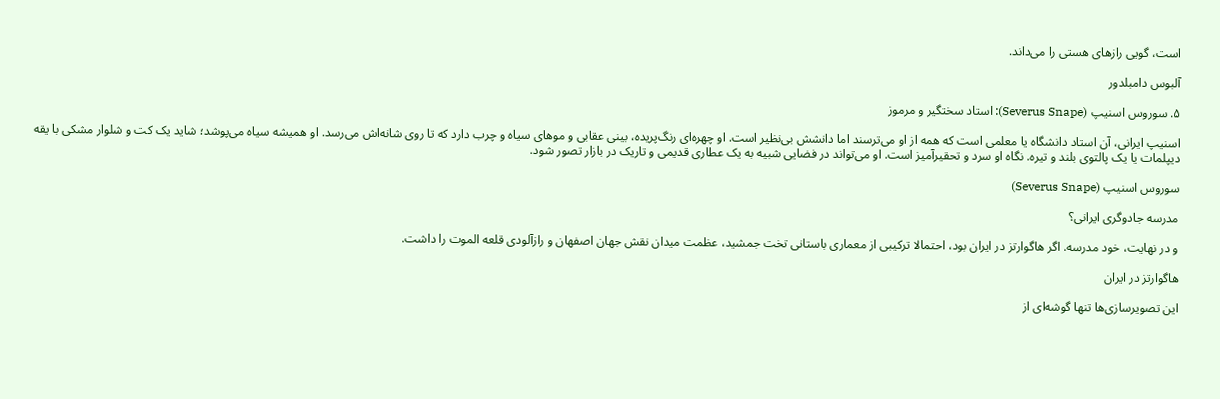است، گویی رازهای هستی را می‌داند.

آلبوس دامبلدور

۵. سوروس اسنیپ (Severus Snape): استاد سختگیر و مرموز

اسنیپ ایرانی، آن استاد دانشگاه یا معلمی است که همه از او می‌ترسند اما دانشش بی‌نظیر است. او چهره‌ای رنگ‌پریده، بینی عقابی و موهای سیاه و چرب دارد که تا روی شانه‌اش می‌رسد. او همیشه سیاه می‌پوشد؛ شاید یک کت و شلوار مشکی با یقه دیپلمات یا یک پالتوی بلند و تیره. نگاه او سرد و تحقیرآمیز است. او می‌تواند در فضایی شبیه به یک عطاری قدیمی و تاریک در بازار تصور شود.

سوروس اسنیپ (Severus Snape)

مدرسه جادوگری ایرانی؟

و در نهایت، خود مدرسه. اگر هاگوارتز در ایران بود، احتمالا ترکیبی از معماری باستانی تخت جمشید، عظمت میدان نقش جهان اصفهان و رازآلودی قلعه الموت را داشت.

هاگوارتز در ایران

این تصویرسازی‌ها تنها گوشه‌ای از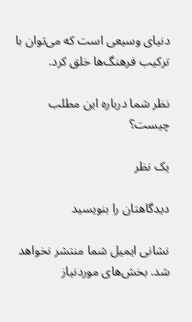دنیای وسیعی است که می‌توان با ترکیب فرهنگ‌ها خلق کرد.

نظر شما درباره این مطلب چیست؟

یک نظر

دیدگاهتان را بنویسید

نشانی ایمیل شما منتشر نخواهد شد. بخش‌های موردنیاز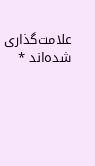علامت‌گذاری شده‌اند *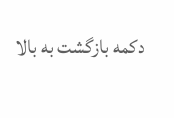دکمه بازگشت به بالا